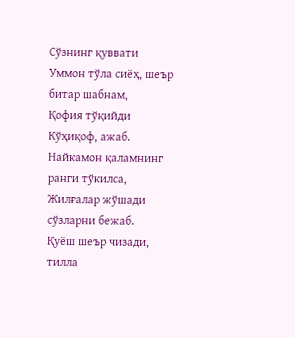Сўзнинг қуввати
Уммон тўла сиёҳ, шеър битар шабнам,
Қофия тўқийди Кўҳиқоф, ажаб.
Найкамон қаламнинг ранги тўкилса,
Жилғалар жўшади сўзларни бежаб.
Қуёш шеър чизади, тилла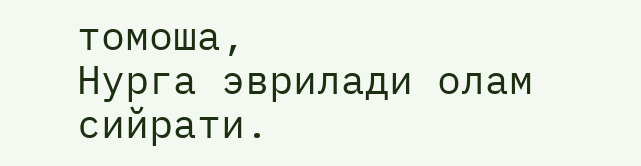томоша,
Нурга эврилади олам
сийрати.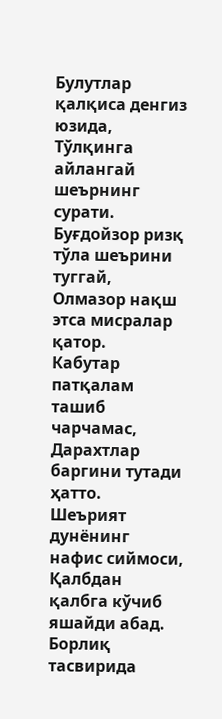Булутлар қалқиса денгиз юзида,
Тўлқинга айлангай шеърнинг сурати.
Буғдойзор ризқ тўла шеърини туггай,
Олмазор нақш этса мисралар қатор.
Кабутар патқалам ташиб чарчамас,
Дарахтлар баргини тутади
ҳатто.
Шеърият дунёнинг нафис сиймоси,
Қалбдан қалбга кўчиб яшайди абад.
Борлиқ тасвирида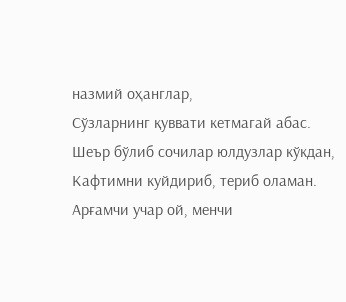назмий оҳанглар,
Сўзларнинг қуввати кетмагай абас.
Шеър бўлиб сочилар юлдузлар кўкдан,
Кафтимни куйдириб, териб оламан.
Арғамчи учар ой, менчи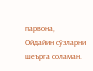парвона,
Ойдайин сўзларни шеърга соламан.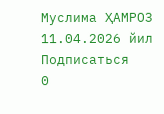Муслима ҲАМРОЗ
11.04.2026 йил
Подписаться
0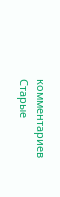комментариев
Старые